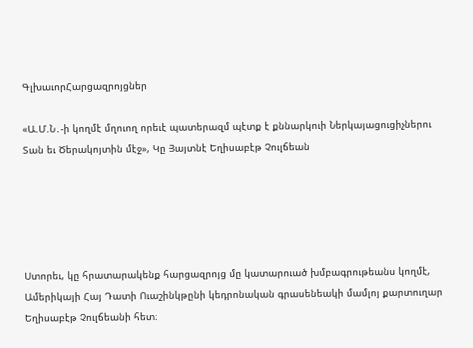ԳլխաւորՀարցազրոյցներ

«Ա.Մ.Ն․-ի կողմէ մղուող որեւէ պատերազմ պէտք է քննարկուի Ներկայացուցիչներու Տան եւ Ծերակոյտին մէջ», Կը Յայտնէ Եղիսաբէթ Չուլճեան





Ստորեւ, կը հրատարակենք հարցազրոյց մը կատարուած խմբագրութեանս կողմէ, Ամերիկայի Հայ Դատի Ուաշինկթընի կեդրոնական գրասենեակի մամլոյ քարտուղար Եղիսաբէթ Չուլճեանի հետ։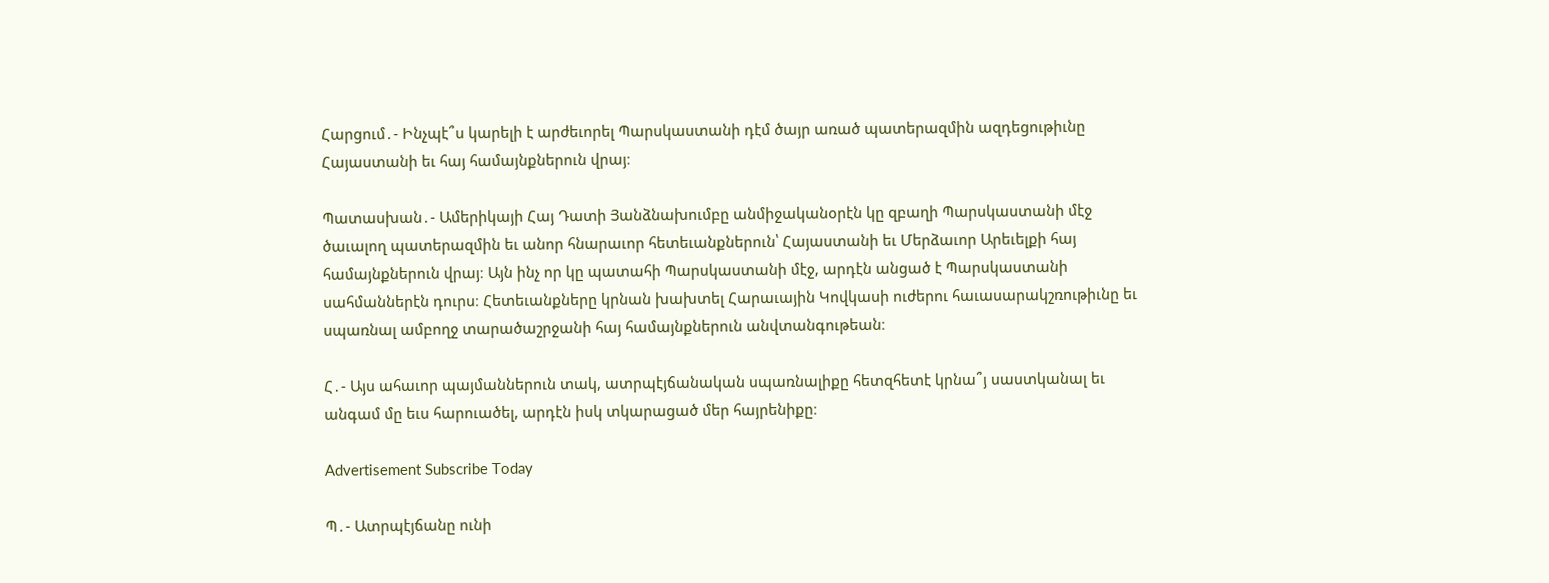Հարցում․- Ինչպէ՞ս կարելի է արժեւորել Պարսկաստանի դէմ ծայր առած պատերազմին ազդեցութիւնը Հայաստանի եւ հայ համայնքներուն վրայ։

Պատասխան․- Ամերիկայի Հայ Դատի Յանձնախումբը անմիջականօրէն կը զբաղի Պարսկաստանի մէջ ծաւալող պատերազմին եւ անոր հնարաւոր հետեւանքներուն՝ Հայաստանի եւ Մերձաւոր Արեւելքի հայ համայնքներուն վրայ։ Այն ինչ որ կը պատահի Պարսկաստանի մէջ, արդէն անցած է Պարսկաստանի սահմաններէն դուրս։ Հետեւանքները կրնան խախտել Հարաւային Կովկասի ուժերու հաւասարակշռութիւնը եւ սպառնալ ամբողջ տարածաշրջանի հայ համայնքներուն անվտանգութեան։

Հ․- Այս ահաւոր պայմաններուն տակ, ատրպէյճանական սպառնալիքը հետզհետէ կրնա՞յ սաստկանալ եւ անգամ մը եւս հարուածել, արդէն իսկ տկարացած մեր հայրենիքը։

Advertisement Subscribe Today

Պ․- Ատրպէյճանը ունի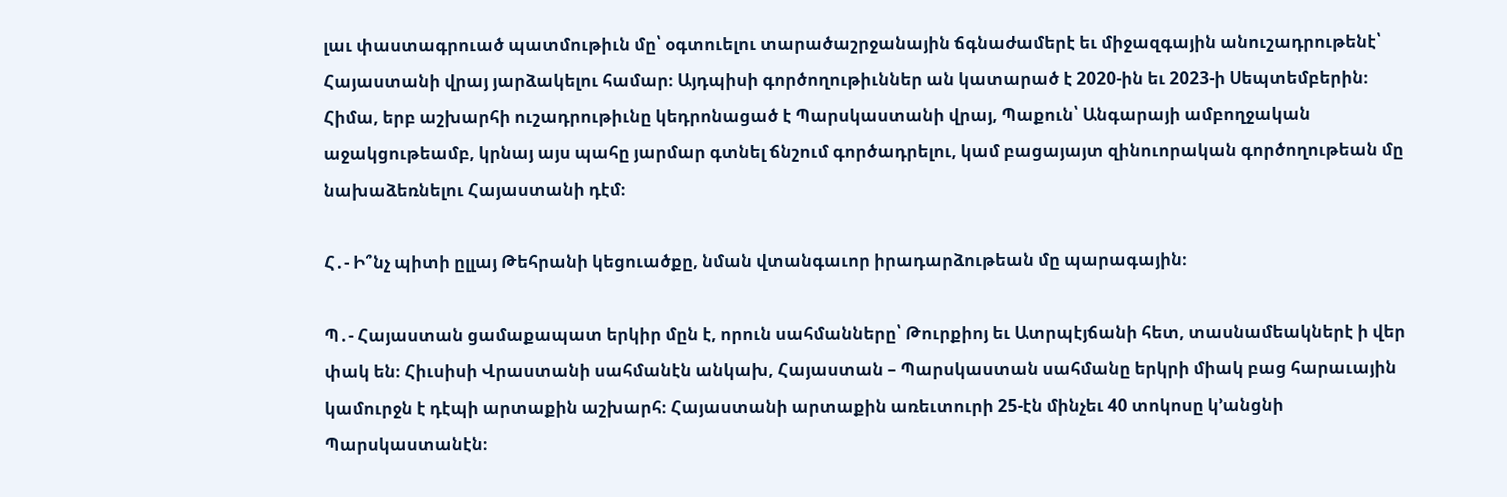լաւ փաստագրուած պատմութիւն մը՝ օգտուելու տարածաշրջանային ճգնաժամերէ եւ միջազգային անուշադրութենէ՝ Հայաստանի վրայ յարձակելու համար։ Այդպիսի գործողութիւններ ան կատարած է 2020-ին եւ 2023-ի Սեպտեմբերին։ Հիմա, երբ աշխարհի ուշադրութիւնը կեդրոնացած է Պարսկաստանի վրայ, Պաքուն՝ Անգարայի ամբողջական աջակցութեամբ, կրնայ այս պահը յարմար գտնել ճնշում գործադրելու, կամ բացայայտ զինուորական գործողութեան մը նախաձեռնելու Հայաստանի դէմ։

Հ․- Ի՞նչ պիտի ըլլայ Թեհրանի կեցուածքը, նման վտանգաւոր իրադարձութեան մը պարագային։

Պ․- Հայաստան ցամաքապատ երկիր մըն է, որուն սահմանները՝ Թուրքիոյ եւ Ատրպէյճանի հետ, տասնամեակներէ ի վեր փակ են։ Հիւսիսի Վրաստանի սահմանէն անկախ, Հայաստան – Պարսկաստան սահմանը երկրի միակ բաց հարաւային կամուրջն է դէպի արտաքին աշխարհ։ Հայաստանի արտաքին առեւտուրի 25-էն մինչեւ 40 տոկոսը կ’անցնի Պարսկաստանէն։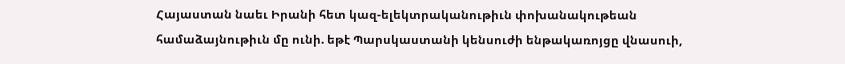Հայաստան նաեւ Իրանի հետ կազ-ելեկտրականութիւն փոխանակութեան համաձայնութիւն մը ունի. եթէ Պարսկաստանի կենսուժի ենթակառոյցը վնասուի,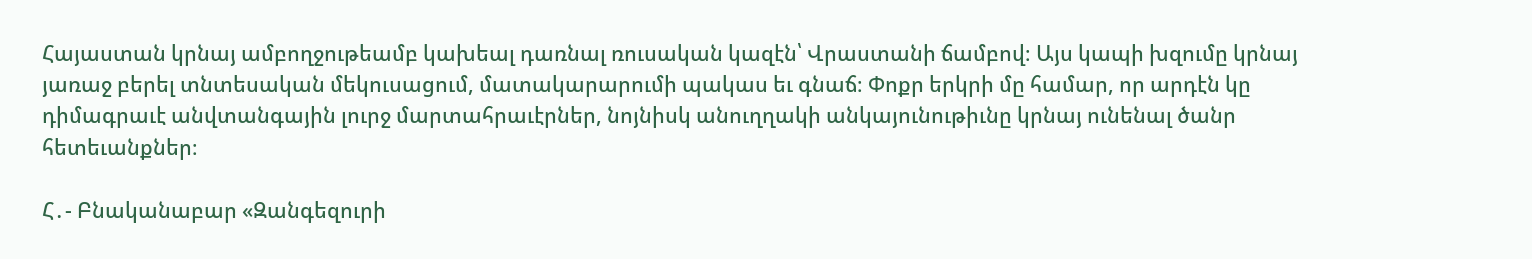Հայաստան կրնայ ամբողջութեամբ կախեալ դառնալ ռուսական կազէն՝ Վրաստանի ճամբով։ Այս կապի խզումը կրնայ յառաջ բերել տնտեսական մեկուսացում, մատակարարումի պակաս եւ գնաճ։ Փոքր երկրի մը համար, որ արդէն կը դիմագրաւէ անվտանգային լուրջ մարտահրաւէրներ, նոյնիսկ անուղղակի անկայունութիւնը կրնայ ունենալ ծանր հետեւանքներ։

Հ․- Բնականաբար «Զանգեզուրի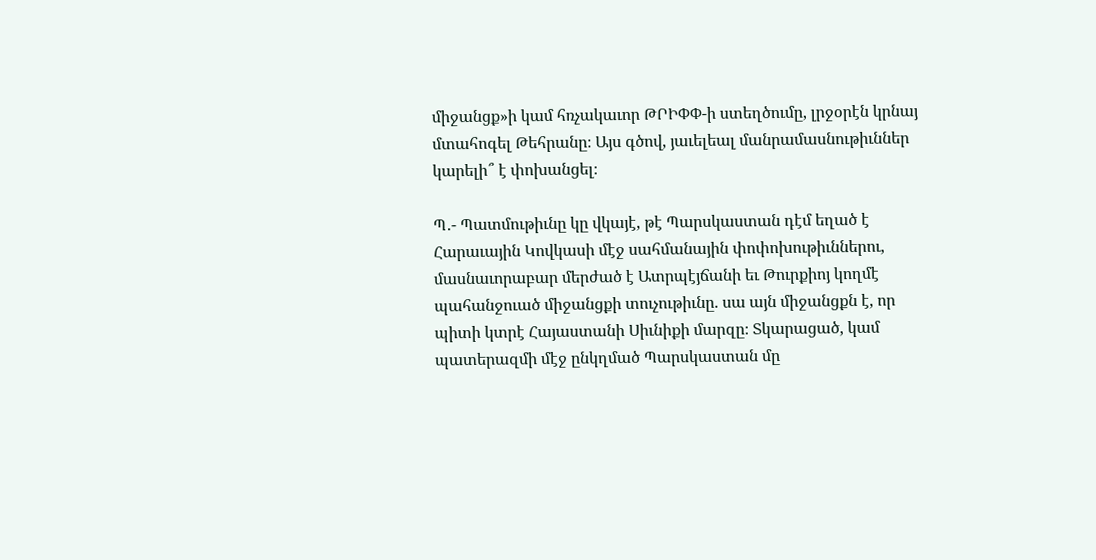միջանցք»ի կամ հռչակաւոր ԹՐԻՓՓ-ի ստեղծումը, լրջօրէն կրնայ մտահոգել Թեհրանը։ Այս գծով, յաւելեալ մանրամասնութիւններ կարելի՞ է փոխանցել։

Պ․- Պատմութիւնը կը վկայէ, թէ Պարսկաստան դէմ եղած է Հարաւային Կովկասի մէջ սահմանային փոփոխութիւններու, մասնաւորաբար մերժած է Ատրպէյճանի եւ Թուրքիոյ կողմէ պահանջուած միջանցքի տուչութիւնը. սա այն միջանցքն է, որ պիտի կտրէ Հայաստանի Սիւնիքի մարզը։ Տկարացած, կամ պատերազմի մէջ ընկղմած Պարսկաստան մը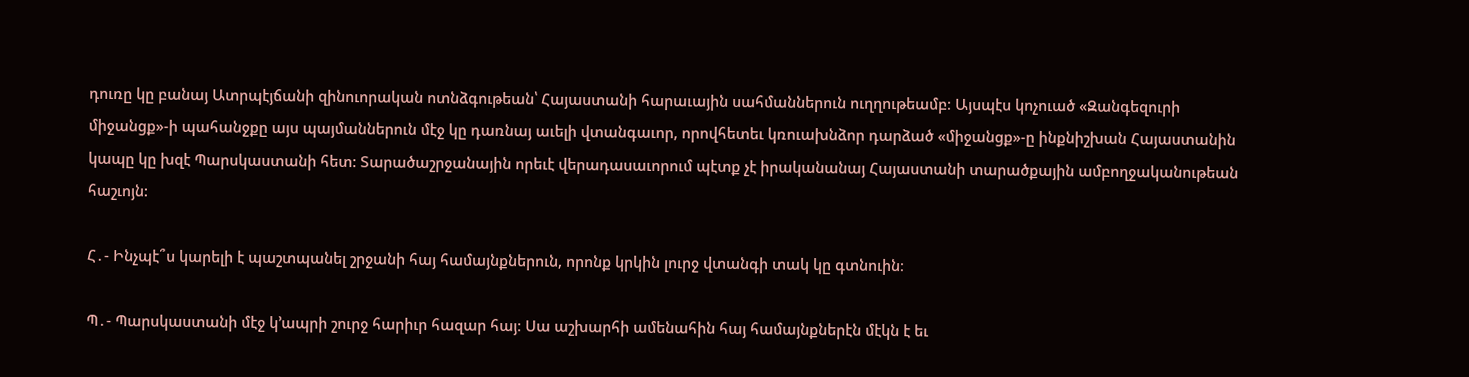դուռը կը բանայ Ատրպէյճանի զինուորական ոտնձգութեան՝ Հայաստանի հարաւային սահմաններուն ուղղութեամբ։ Այսպէս կոչուած «Զանգեզուրի միջանցք»-ի պահանջքը այս պայմաններուն մէջ կը դառնայ աւելի վտանգաւոր, որովհետեւ կռուախնձոր դարձած «միջանցք»-ը ինքնիշխան Հայաստանին կապը կը խզէ Պարսկաստանի հետ: Տարածաշրջանային որեւէ վերադասաւորում պէտք չէ իրականանայ Հայաստանի տարածքային ամբողջականութեան հաշւոյն:

Հ․- Ինչպէ՞ս կարելի է պաշտպանել շրջանի հայ համայնքներուն, որոնք կրկին լուրջ վտանգի տակ կը գտնուին։

Պ․- Պարսկաստանի մէջ կ’ապրի շուրջ հարիւր հազար հայ։ Սա աշխարհի ամենահին հայ համայնքներէն մէկն է եւ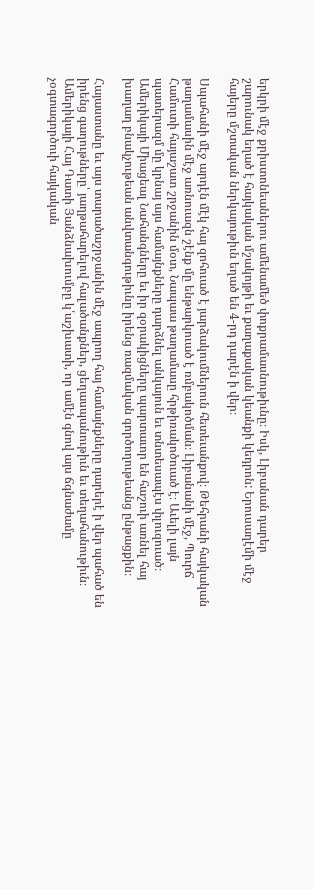երկրի մէջ քրիստոնեաներու ամենամեծ փոքրամասնութիւնը։ Իսկ, Լիբանան դարեր շարունակ եղած է հայկական մշակոյթի եւ քաղաքական կեանքի կեդրոն: Երուսաղէմի մէջ հայերը մշտական ներկայութիւն եղած են 4-րդ դարէն ի վեր։

Սպահանի մէջ արդէն մէկ հայ զոհուած է յարձակումներուն հետեւանքով։ Թեհրանի հայկական թաղամասին մէջ առնուազն շէնք մը ենթարկուած է ռմբակոծման։ Լիբանանի մէջ, Պուրճ Համուտի հայաշատ շրջանին մօտ, Նապաա թաղամասը հրթիռակոծուած է։ Աւելի լայն պատերազմ մը կրնայ այս համայնքները դարձնել անկայուն եւ տնտեսապէս փլուզուած։ Ամերիկայի Միացեալ Նահանգները եւ իր զօրակիցները պարտաւոր են հաշուի առնել հայ խաղաղ բնակչութեան անվտանգութիւնը իրենց ռազմական գործողութեանց ընթացքին։

Հայաստանը եւ այս տարածաշրջանին մէջ ապրող հայ համայնքները դարերէ ի վեր պահած են իրենց գաղութները՝ յաղթահարելով հալածանքներ, ցեղասպանութիւն եւ տեղահանութիւն։ Ամերիկայի Հայ Դատի Յանձնախումբը կ՛աշխատի, որ ամէն գնով այս ճգնաժամը չօգտագործուի հայկական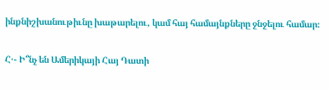ինքնիշխանութիւնը խաթարելու, կամ հայ համայնքները ջնջելու համար։

Հ․- Ի՞նչ են Ամերիկայի Հայ Դատի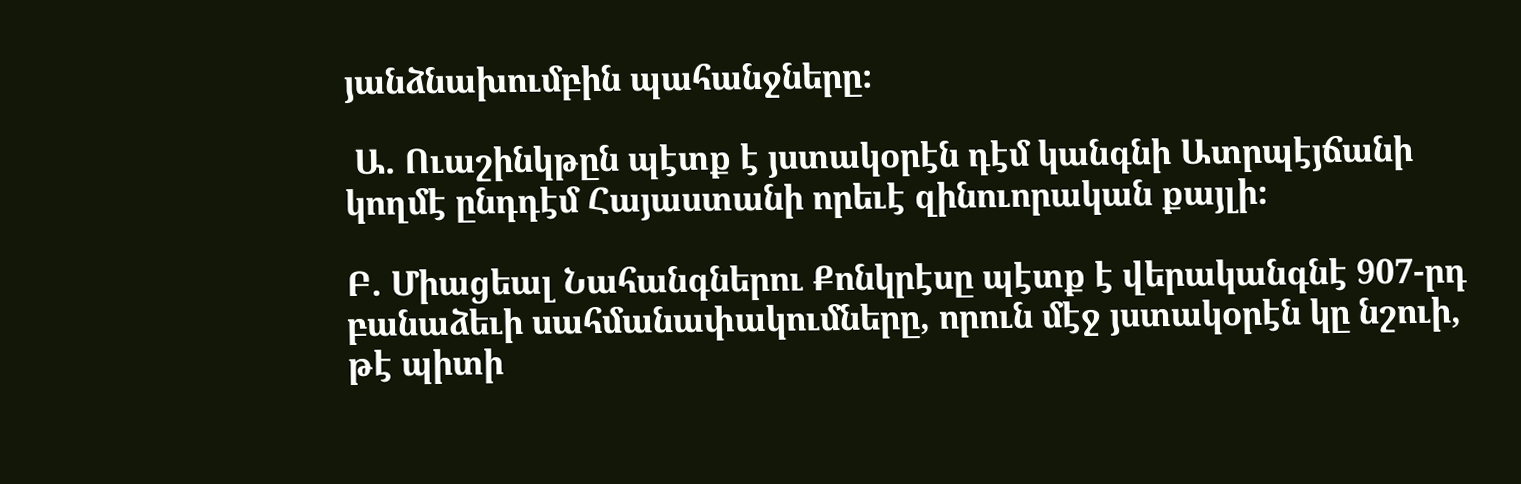յանձնախումբին պահանջները։

 Ա. Ուաշինկթըն պէտք է յստակօրէն դէմ կանգնի Ատրպէյճանի կողմէ ընդդէմ Հայաստանի որեւէ զինուորական քայլի։

Բ. Միացեալ Նահանգներու Քոնկրէսը պէտք է վերականգնէ 907-րդ բանաձեւի սահմանափակումները, որուն մէջ յստակօրէն կը նշուի, թէ պիտի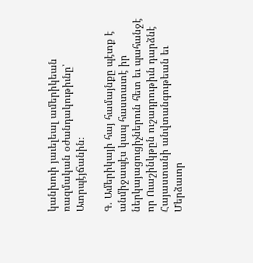կանխուի յաւելեալ ամերիկեան ռազմական օժանդակութիւնը՝ Ատրպէյճանին։

Գ. Ամերիկայի հայ համայնքը պէտք է անմիջապէս կապ հաստատէ իր ներկայացուցիչներուն հետ եւ պահանջէ որ Ուաշինկթըն ուշադրութիւն դարձնէ Հայաստանի անվտանգութեան եւ Մերձաւոր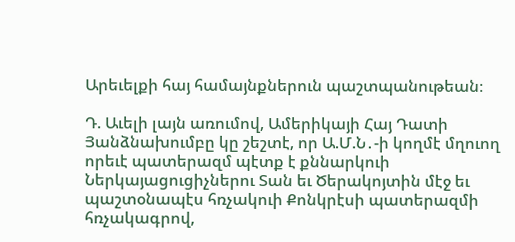Արեւելքի հայ համայնքներուն պաշտպանութեան։

Դ. Աւելի լայն առումով, Ամերիկայի Հայ Դատի Յանձնախումբը կը շեշտէ, որ Ա.Մ.Ն․-ի կողմէ մղուող որեւէ պատերազմ պէտք է քննարկուի Ներկայացուցիչներու Տան եւ Ծերակոյտին մէջ եւ պաշտօնապէս հռչակուի Քոնկրէսի պատերազմի հռչակագրով,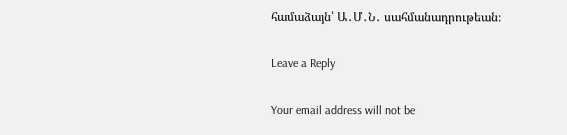համաձայն՝ Ա․Մ․Ն․ սահմանադրութեան։

Leave a Reply

Your email address will not be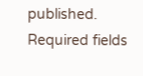published. Required fields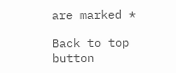are marked *

Back to top button